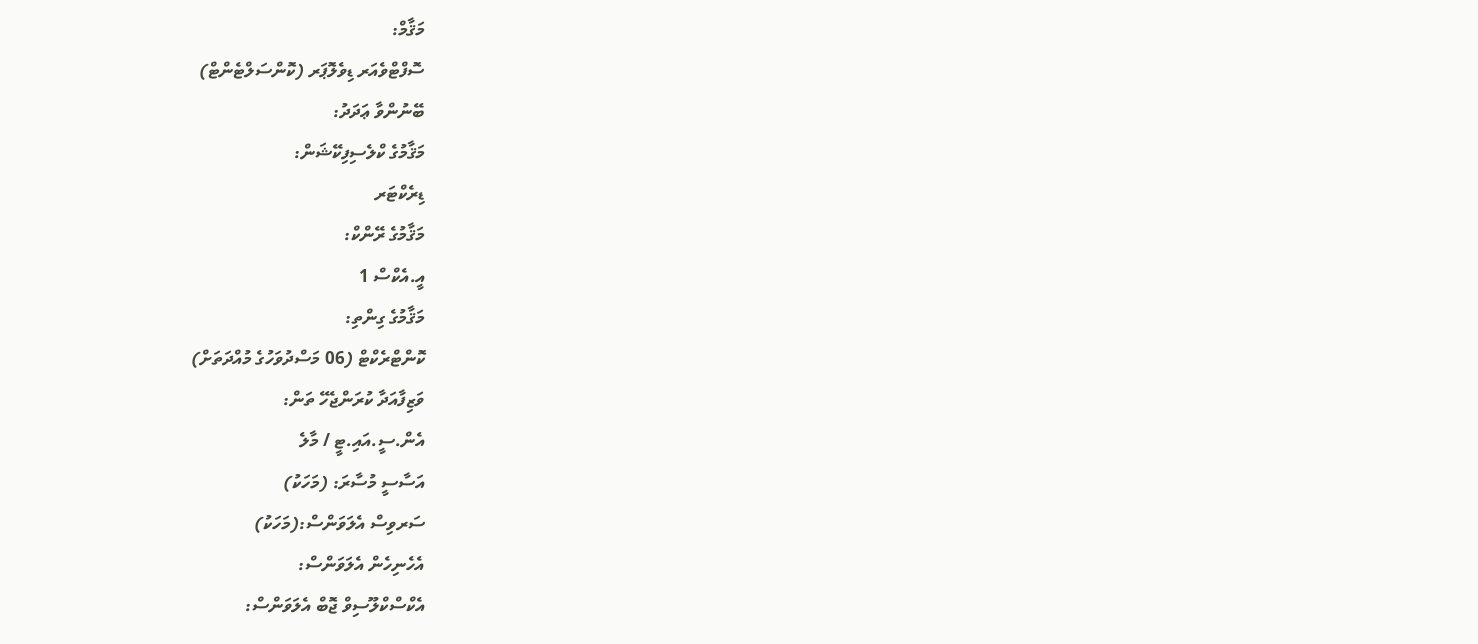މަޤާމް:
ސޮފްޓްވެއަރ ޑިވެލޮޕަރ (ކޮންސަލްޓެންޓް)
ބޭނުންވާ ޢަދަދު:
މަޤާމުގެ ކްލެސިފިކޭޝަން:
ޑިރެކްޓަރ
މަޤާމުގެ ރޭންކް:
އީ.އެކްސް 1
މަޤާމުގެ ގިންތި:
ކޮންޓްރެކްޓް (06 މަސްދުވަހުގެ މުއްދަތަށް)
ވަޒިފާއަދާ ކުރަންޖެހޭ ތަން:
އެން.ސީ.އައި.ޓީ / މާލެ
އަސާސީ މުސާރަ: (މަހަކު)
ސަރވިސް އެލަވަންސް:(މަހަކު)
އެހެނިހެން އެލަވަންސް:
އެކްސްކްލޫސިވް ޖޮބް އެލަވަންސް: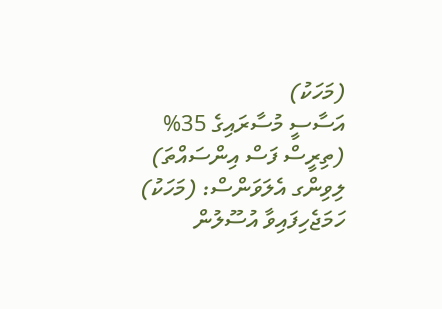(މަހަކު)
އަސާސީ މުސާރައިގެ 35% (ތިރީސް ފަސް އިންސައްތަ)
ލިވިންގ އެލަވަންސް: (މަހަކު)
ހަމަޖެހިފައިވާ އުސޫލުން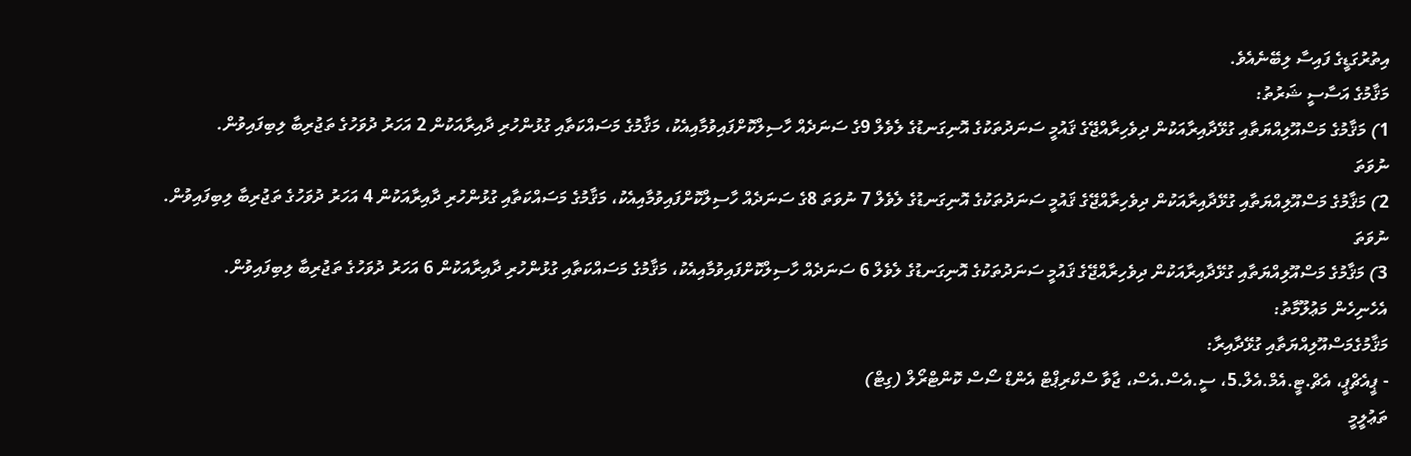އިތުރުގަޑީގެ ފައިސާ ލިބޭނެއެވެ.
މަޤާމުގެ އަސާސީ ޝަރުތު:
1) މަޤާމުގެ މަސްއޫލިއްޔަތާއި ގުޅޭދާއިރާއަކުން ދިވެހިރާއްޖޭގެ ޤައުމީ ސަނަދުތަކުގެ އޮނިގަނޑުގެ ލެވެލް 9ގެ ސަނަދެއް ހާސިލްކޮށްފައިވުމާއިއެކު، މަޤާމުގެ މަސައްކަތާއި ގުޅުންހުރި ދާއިރާއަކުން 2 އަހަރު ދުވަހުގެ ތަޖުރިބާ ލިބިފައިވުން.
ނުވަތަ
2) މަޤާމުގެ މަސްއޫލިއްޔަތާއި ގުޅޭދާއިރާއަކުން ދިވެހިރާއްޖޭގެ ޤައުމީ ސަނަދުތަކުގެ އޮނިގަނޑުގެ ލެވެލް 7 ނުވަތަ 8ގެ ސަނަދެއް ހާސިލްކޮށްފައިވުމާއިއެކު، މަޤާމުގެ މަސައްކަތާއި ގުޅުންހުރި ދާއިރާއަކުން 4 އަހަރު ދުވަހުގެ ތަޖުރިބާ ލިބިފައިވުން.
ނުވަތަ
3) މަޤާމުގެ މަސްއޫލިއްޔަތާއި ގުޅޭދާއިރާއަކުން ދިވެހިރާއްޖޭގެ ޤައުމީ ސަނަދުތަކުގެ އޮނިގަނޑުގެ ލެވެލް 6 ސަނަދެއް ހާސިލްކޮށްފައިވުމާއިއެކު، މަޤާމުގެ މަސައްކަތާއި ގުޅުންހުރި ދާއިރާއަކުން 6 އަހަރު ދުވަހުގެ ތަޖުރިބާ ލިބިފައިވުން.
އެހެނިހެން މަޢުލޫމާތު:
މަޤާމުގެމަސްއޫލިއްޔަތާއި ގުޅޭދާއިރާ:
- ޕީއެޗްޕީ، އެޗް.ޓީ.އެމް.އެލް.5، ސީ.އެސް.އެސް، ޖާވާ ސްކްރިޕްޓް އެންޑް ސޯސް ކޮންޓްރޯލް (ގިޓް)
ތަޢުލީމީ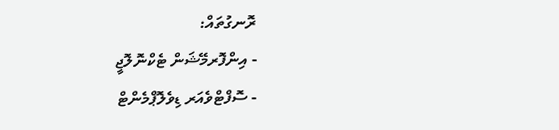ރޮނގުތައް:
- އިންފޮރމޭޝަން ޓެކްނޮލޮޖީ
- ސޮފްޓްވެއަރ ޑިވެލޮޕްމެންޓް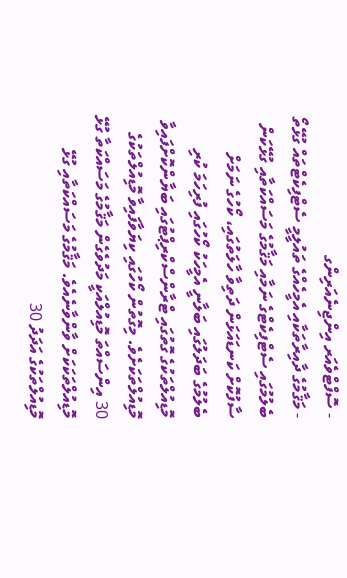- ސޮފްޓްވެއަރ އިންޖިނެއަރިންގ
- މަޤާމުގެ ދާއިރާތަކާއި އެމީހެއްގެ ތައުލީމީ ސެޓްފިކެޓްތައް ގުޅޭތޯ ބެލުމުގައި ސެޓްފިކެޓްގެ ނަމާއި މަޤާމުގެ މަސައްކަތާއި ގުޅޭކަން ސާފުކޮށް ކަނޑައަޅަން ދަތިވާ ހާލަތުގައި، ކޯހުގެ ނަމަށް ބެލުމުގެ ބަދަލުގައި ބަލާނީ އެމީހަކު ކޯހުގައި ފުރިހަމަ ކުރި މޮޑިއުލްތަކުގެ ގޮތުގައި ޓްރާންސްކްރިޕްޓުގައި ބަޔާންކޮށްފައިވާ މޮޑިއުލްތަކަށެވެ. މިގޮތުން ކޯހުގައި ކިޔަވާފައިވާ މޮޑިއުލްތަކުގެ 30 އިންސައްތަ މޮޑިއުލްއަކީ މަދުވެގެން މަޤާމުގެ މަސައްކަތާ ގުޅޭ މޮޑިއުލްތަކަކަށް ވާންވާނެއެވެ. މަޤާމުގެ މަސައްކަތާއި ގުޅޭ މޮޑިއުލްތަކުގެ އަދަދު 30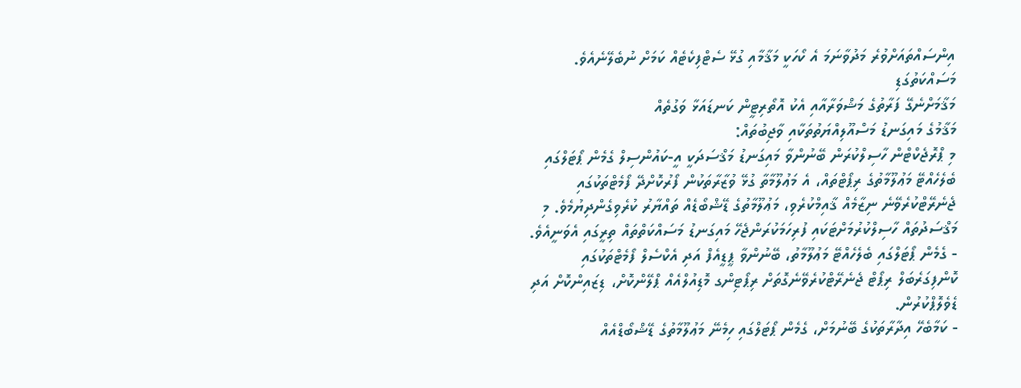އިންސައްތައަށްވުރެ މަދުވާނަމަ އެ ކޯހަކީ މަޤާމާއި ގުޅޭ ސެޓްފިކެޓެއް ކަމަށް ނުބެލޭނެއެވެ.
މަސައްކަތުގަޑި
މަޤާމަށްނެގޭ ފަރާތުގެ މަޝްވަރާއާއި އެކު އޮތޯރިޓީން ކަނޑައަޅާ ވަގުތެއް
މަޤާމުގެ މައިގަނޑު މަސްއޫލިއްޔަތުތަކާއި ވާޖިބުތައް:
މި ޕްރޮޖެކްޓްން ހާސިލްކުރަން ބޭނުންވާ މައިގަނޑު މަޤްސަދަކީ އީ-ކައުންސިލް ގެމެން ޕޯޓަލްގައި ބެލެހެއްޓޭ މަޢުލޫމާތުގެ ރިޕޯޓްތައް، އެ މަޢުލޫމާތާ ގުޅޭ ވުޒާރާތަކުން ފޯރުކޮށްދޭ ފޯމެޓްތަކުގައި ޖެނެރޭޓްކުރެވޭނެ ނިޒާމެއް ޤާއިމްކުރެވި، މަޢުލޫމާތުގެ ޑޭޝްބޯޑެއް ތައްޔާރު ކުރެވިގެންދިޔުމެވެ. މި މަޤްސަދުތައް ހާސިލްކުރުމަށްޓަކައި ފުރިހަމަކުރަންޖެހޭ މައިގަނޑު މަސައްކަތްތައް ތިރީގައި އެވަނީއެވެ.
- ގެމެން ޕޯޓަލްގައި ބެލެހެއްޓޭ މަޢުލޫމާތު، ބޭނުންވާ ޕީޑީއެފް އަދި އެކްސެލް ފޯމެޓްތަކުގައި ކޮންފިގަރެބަލް ރިޕޯޓް ޖެނެރޭޓްކުރެވޭނެގޮތަށް ރިޕޯޓިންގ މޮޑިއުލްއެއް ޕްލޭންކޮށް، ޑިޒައިންކޮށް އަދި ޑެވެލޮޕްކުރުން.
- ކަމާބެހޭ އިދާރާތަކުގެ ބޭނުމަށް، ގެމެން ޕޯޓަލްގައި ހިމެނޭ މަޢުލޫމާތުގެ ޑޭޝްބޯޑްއެއް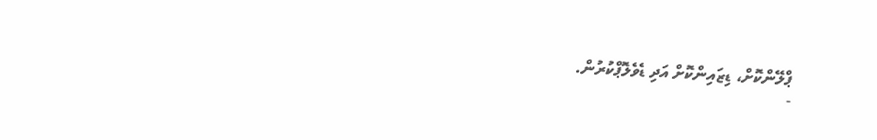ޕްލޭންކޮށް، ޑިޒައިންކޮށް އަދި ޑެވެލޮޕްކުރުން.
-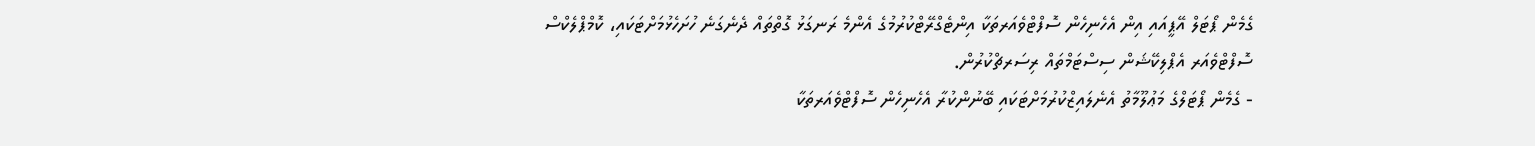ގެމެން ޕޯޓަލް އޭޕީއައި އިން އެހެނިހެން ސޮފްޓްވެއަރތަކާ އިންޓެގްރޭޓްކުރުމުގެ އެންމެ ރަނގަޅު ގޮތްތައް ދެނެގަނެ ހުށަހެޅުމަށްޓަކައި، ކޮމްޕްލެކްސް ސޮފްޓްވެއަރ އެޕްލިކޭޝަން ސިސްޓަމްތައް ރިސަރޗްކުރުން.
- ގެމެން ޕޯޓަލްގެ މަޢުލޫމާތު އެނެލައިޒްކުރުމަށްޓަކައި ބޭނުންކުރާ އެހެނިހެން ސޮފްޓްވެއަރތަކާ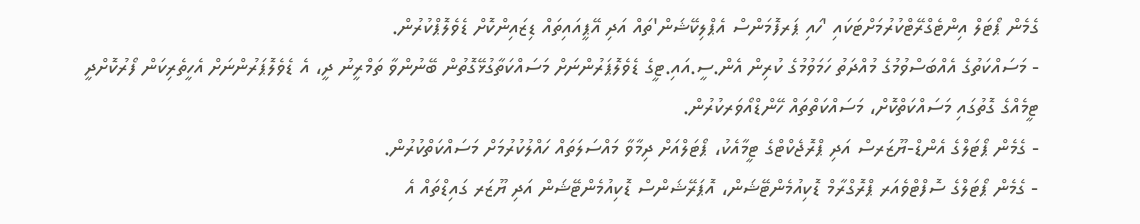ގެމެން ޕޯޓަލް އިންޓެގްރޭޓްކުރުމަށްޓަކައި 'ހައި ޕަރފޮމަންސް އެޕްލިކޭޝަން'ތައް އަދި އޭޕީއައިތައް ޑިޒައިންކޮށް ޑެވެލޮޕްކުރުން.
- މަސައްކަތުގެ އެއްބަސްވުމުގެ މުއްދަތު ހަމަވުމުގެ ކުރިން އެން.ސީ.އައި.ޓީގެ ޑެވެލޮޕަރުންނަށް މަސައްކަތާގުޅޭގޮތުން ބޭނުންވާ ތަމްރީނު ދީ، އެ ޑެވެލޮޕަރުންނަށް އެހީތެރިކަން ފޯރުކޮށްދީ ޓީމެއްގެ ގޮތުގައި މަސައްކަތްކޮށް، މަސައްކަތްތައް ހޭންޑްއޯވަރކުރުން.
- ގެމެން ޕޯޓަލްގެ އެންޑް-ޔޫޒަރސް އަދި ޕްރޮޖެކްޓްގެ ޓީމާއެކު، ޕޯޓަލްއަށް ދިމާވާ މައްސަލަތައް ހައްލުކުރުމަށް މަސައްކަތްކުރުން.
- ގެމެން ޕޯޓަލްގެ ސޮފްޓްވެއަރ ޕްރޮގްރާމް ޑޮކިއުމެންޓޭޝަން، އޮޕަރޭޝަންސް ޑޮކިއުމެންޓޭޝަން އަދި ޔޫޒަރ ގައިޑްތައް އެ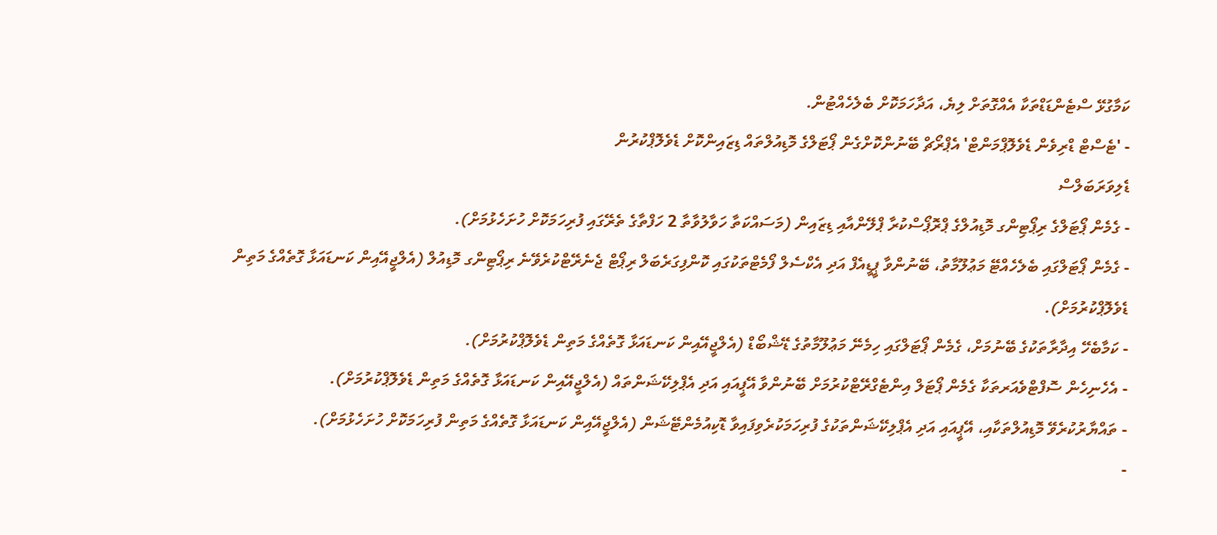ކަމާގުޅޭ ސްޓެންޑަޑްތަކާ އެއްގޮތަށް ލިޔެ، އަދާހަމަކޮށް ބެލެހެއްޓުން.
- 'ޓެސްޓް ޑްރިވެން ޑެވެލޮޕްމަންޓް' އެޕްރޯޗް ބޭނުންކޮށްގެން ޕޯޓަލްގެ މޮޑިއުލްތައް ޑިޒައިންކޮށް ޑެވެލޮޕްކުރުން
ޑެލިވަރަބަލްސް
- ގެމެން ޕޯޓަލްގެ ރިޕޯޓިންގ މޮޑިއުލްގެ ޕްރޮޕޯސްކުރާ ޕްލޭންއާއި ޑިޒައިން (މަސައްކަތާ ހަވާލުވާތާ 2 ހަފްތާގެ ތެރޭގައި ފުރިހަމަކޮށް ހުށަހެޅުމަށް).
- ގެމެން ޕޯޓަލްގައި ބެލެހެއްޓޭ މަޢުލޫމާތު، ބޭނުންވާ ޕީޑީއެފް އަދި އެކްސެލް ފޯމެޓްތަކުގައި ކޮންފިގަރެބަލް ރިޕޯޓް ޖެނެރޭޓްކުރެވޭނެ ރިޕޯޓިންގ މޮޑިއުލް (އެލްޖީއޭއިން ކަނޑައަޅާ ގޮތެއްގެ މަތިން ޑެވެލޮޕްކުރުމަށް).
- ކަމާބެހޭ އިދާރާތަކުގެ ބޭނުމަށް، ގެމެން ޕޯޓަލްގައި ހިމެނޭ މަޢުލޫމާތުގެ ޑޭޝްބޯޑް (އެލްޖީއޭއިން ކަނޑައަޅާ ގޮތެއްގެ މަތިން ޑެވެލޮޕްކުރުމަށް).
- އެހެނިހެން ސޮފްޓްވެއަރތަކާ ގެމެން ޕޯޓަލް އިންޓެގްރޭޓްކުރުމަށް ބޭނުންވާ އޭޕީއައި އަދި އެޕްލިކޭޝަންތައް (އެލްޖީއޭއިން ކަނޑައަޅާ ގޮތެއްގެ މަތިން ޑެވެލޮޕްކުރުމަށް).
- ތައްޔާރުކުރެވޭ މޮޑިއުލްތަކާއި، އޭޕީއައި އަދި އެޕްލިކޭޝަންތަކުގެ ފުރިހަމަކުރެވިފައިވާ ޑޮކިއުމެންޓޭޝަން (އެލްޖީއޭއިން ކަނޑައަޅާ ގޮތެއްގެ މަތިން ފުރިހަމަކޮށް ހުށަހެޅުމަށް).
-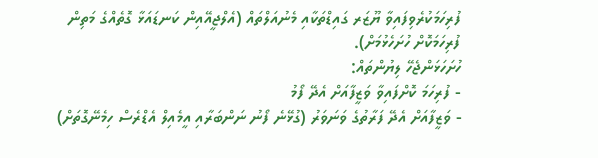ފުރިހަމަކުރެވިފައިވާ ޔޫޒަރ ގައިޑްތަކާއި މެނުއަލްތައް (އެލްޖީއޭއިން ކަނޑައަޅާ ގޮތެއްގެ މަތިން ފުރިހަމަކޮށް ހުށަހެޅުމަށް).
ހުށަހަޅަންޖެހޭ ލިޔުންތައް:
- ފުރިހަމަ ކޮށްފައިވާ ވަޒީފާއަށް އެދޭ ފޯމު
- ވަޒީފާއަށް އެދޭ ފަރާތުގެ ވަނަވަރު (ގުޅޭނެ ފޯނު ނަންބަރާއި އީމެއިލް އެޑްރެސް ހިމެނޭގޮތަށް)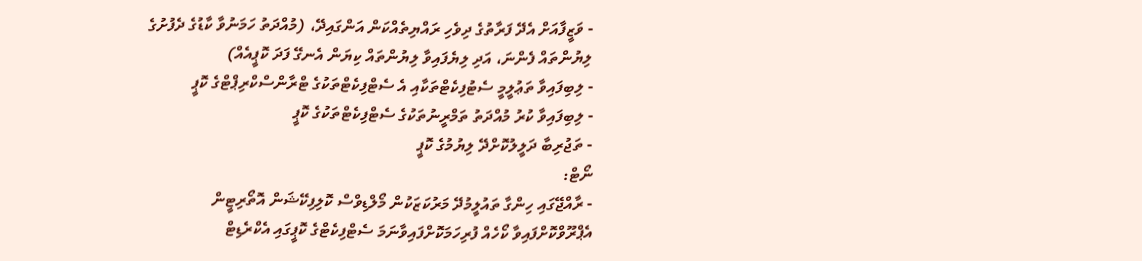- ވަޒީފާއަށް އެދޭ ފަރާތުގެ ދިވެހި ރައްޔިތެއްކަން އަންގައިދޭ، (މުއްދަތު ހަމަނުވާ ކާޑުގެ ދެފުށުގެ ލިޔުންތައް ފެންނަ، އަދި ލިޔެފައިވާ ލިޔުންތައް ކިޔަން އެނގޭ ފަދަ ކޮޕީއެއް)
- ލިބިފައިވާ ތަޢުލީމީ ސެޓުފިކެޓްތަކާއި އެ ސެޓްފިކެޓްތަކުގެ ޓްރާންސްކްރިޕްޓްގެ ކޮޕީ
- ލިބިފައިވާ ކުރު މުއްދަތު ތަމްރީނުތަކުގެ ސެޓްފިކެޓްތަކުގެ ކޮޕީ
- ތަޖުރިބާ ދަލީލުކޮށްދޭ ލިޔުމުގެ ކޮޕީ
ނޯޓް:
- ރާއްޖޭގައި ހިންގާ ތައުލީމުދޭ މަރުކަޒަކުން މޯލްޑިވްސް ކޮލިފިކޭޝަން އޮތޯރިޓީން އެޕްރޫވްކޮށްފައިވާ ކޯހެއް ފުރިހަމަކޮށްފައިވާނަމަ ސެޓްފިކެޓްގެ ކޮޕީގައި އެކްރެޑިޓް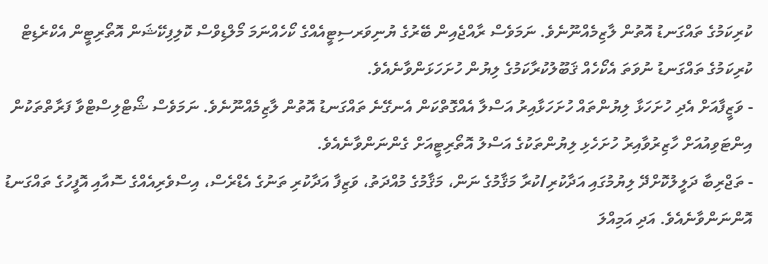ކުރިކަމުގެ ތައްގަނޑު އޮތުން ލާޒިމެއްނޫނެވެ. ނަމަވެސް ރާއްޖެއިން ބޭރުގެ ޔުނިވަރސިޓީއެއްގެ ކޯހެއްނަމަ މޯލްޑިވްސް ކޮލިފިކޭޝަން އޮތޯރިޓީން އެކްރެޑިޓް ކުރިކަމުގެ ތައްގަނޑު ނުވަތަ އެކޯހެއް ޤަބޫލުކުރާކަމުގެ ލިޔުން ހުށަހަޅަންވާނެއެވެ.
- ވަޒީފާއަށް އެދި ހުށަހަޅާ ލިޔުންތައް ހުށަހަޅާއިރު އަސްލާ އެއްގޮތްކަން އެނގޭނެ ތައްގަނޑު އޮތުން ލާޒިމެއްނޫނެވެ. ނަމަވެސް ޝޯޓްލިސްޓްވާ ފަރާތްތަކުން އިންޓަވިއުއަށް ހާޒިރުވާއިރު ހުށަހެޅި ލިޔުންތަކުގެ އަސްލު އޮތޯރިޓީއަށް ގެންނަންވާނެއެވެ.
- ތަޖްރިބާ ދަލީލުކޮށްދޭ ލިޔުމުގައި އަދާކުރި/ކުރާ މަޤާމުގެ ނަން، މަޤާމުގެ މުއްދަތު، ވަޒިފާ އަދާކުރި ތަނުގެ އެޑްރެސް، އިސްވެރިއެއްގެ ސޮއާއި އޮފީހުގެ ތައްގަނޑު އޮންނަންވާނެއެވެ. އަދި އަމިއްލަ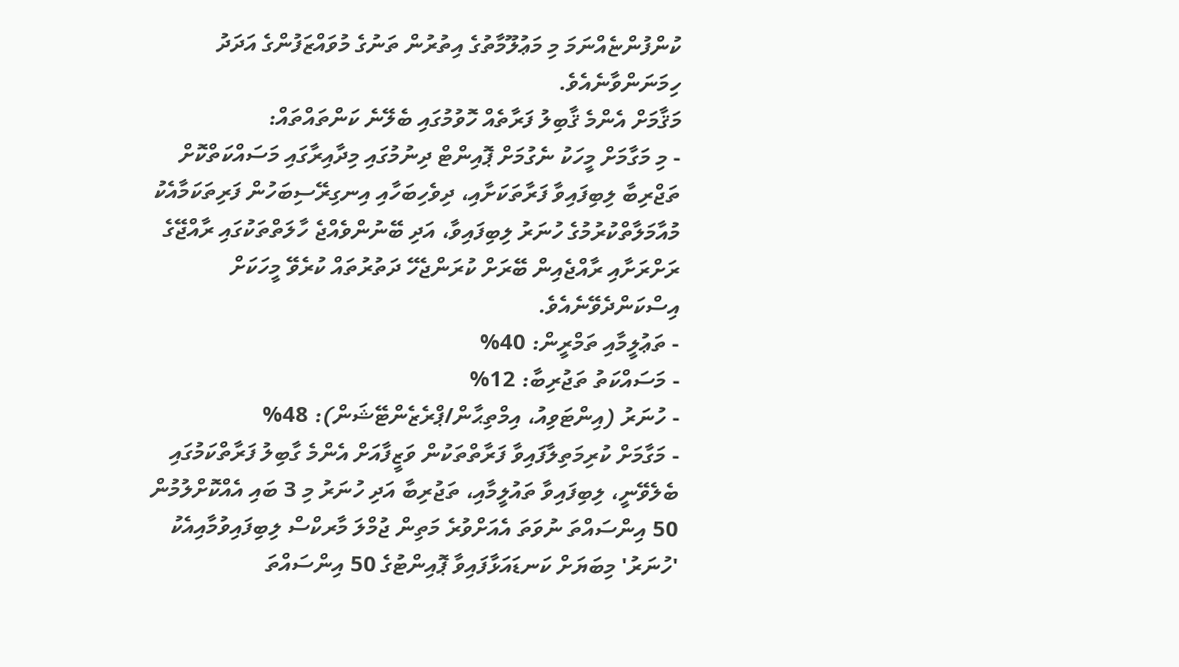ކުންފުންޏެއްނަމަ މި މަޢުލޫމާތުގެ އިތުރުން ތަނުގެ މުވައްޒަފުންގެ އަދަދު ހިމަނަންވާނެއެވެ.
މަޤާމަށް އެންމެ ޤާބިލު ފަރާތެއް ހޮވުމުގައި ބެލޭނެ ކަންތައްތައް:
- މި މަގާމަށް މީހަކު ނެގުމަށް ޕޮއިންޓް ދިނުމުގައި މިދާއިރާގައި މަސައްކަތްކޮށް ތަޖްރިބާ ލިބިފައިވާ ފަރާތަކަށާއި، ދިވެހިބަހާއި އިނގިރޭސިބަހުން ފަރިތަކަމާއެކު މުއާމަލާތްކުރުމުގެ ހުނަރު ލިބިފައިވާ، އަދި ބޭނުންވެއްޖެ ހާލަތްތަކުގައި ރާއްޖޭގެ ރަށްރަށާއި ރާއްޖެއިން ބޭރަށް ކުރަންޖެހޭ ދަތުރުތައް ކުރެވޭ މީހަކަށް އިސްކަންދެވޭނެއެވެ.
- ތަޢުލީމާއި ތަމްރީން: 40%
- މަސައްކަތު ތަޖުރިބާ: 12%
- ހުނަރު (އިންޓަވިއު، އިމްތިޙާން/ޕްރެޒެންޓޭޝަން): 48%
- މަގާމަށް ކުރިމަތިލާފައިވާ ފަރާތްތަކުން ވަޒީފާއަށް އެންމެ ގާބިލު ފަރާތްކަމުގައި ބެލެވޭނީ، ލިބިފައިވާ ތައުލީމާއި، ތަޖުރިބާ އަދި ހުނަރު މި 3 ބައި އެއްކޮށްލުމުން 50 އިންސައްތަ ނުވަތަ އެއަށްވުރެ މަތިން ޖުމްލަ މާރކްސް ލިބިފައިވުމާއިއެކު 'ހުނަރު' މިބަޔަށް ކަނޑައަޅާފައިވާ ޕޮއިންޓުގެ 50 އިންސައްތަ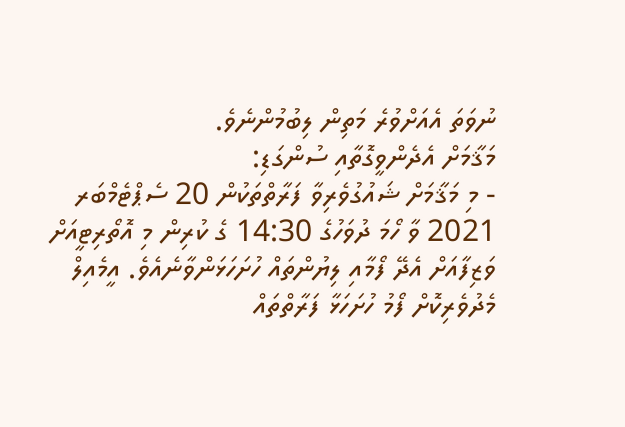ނުވަތަ އެއަށްވުރެ މަތިން ލިބުމުންނެވެ.
މަޤާމަށް އެދެންވީގޮތާއި ސުންގަޑި:
- މި މަޤާމަށް ޝައުގުވެރިވާ ފަރާތްތަކުން 20 ސެޕްޓެމްބަރ 2021 ވާ ހޯމަ ދުވަހުގެ 14:30 ގެ ކުރިން މި އޮތޯރިޓީއަށް ވަޒިފާއަށް އެދޭ ފޯމާއި ލިޔުންތައް ހުށަހަޅަންވާނެއެވެ. އީމެއިލް މެދުވެރިކޮށް ފޯމު ހުށަހަޅާ ފަރާތްތައް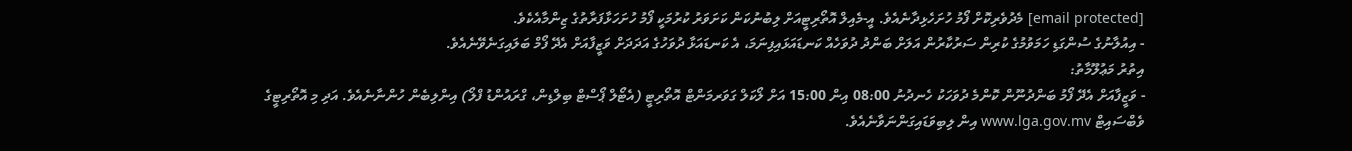[email protected] މެދުވެރިކޮށް ފޯމު ހުށަހެޅިދާނެއެވެ. އީ-މެއިލް އޮތޯރިޓީއަށް ލިބުނުކަން ކަށަވަރު ކުރުމަކީ ފޯމު ހުށަހަޅާފަރާތުގެ ޒިންމާއެކެވެ.
- އިއުލާނުގެ ސުންގަޑި ހަމަވުމުގެ ކުރިން ސަރުކާރުން އަލަށް ބަންދު ދުވަހެއް ކަނޑައަޅައިފިނަމަ، އެ ކަނޑައަޅާ ދުވަހުގެ އަދަދަށް ވަޒީފާއަށް އެދޭ ފޯމް ބަލައިގަނެވޭނެއެވެ.
އިތުރު މަޢުލޫމާތު:
- ވަޒީފާއަށް އެދޭ ފޯމު ބަންދުނޫން ކޮންމެ ދުވަހަކު ހެނދުނު 08:00 އިން 15:00 އަށް ލޯކަލް ގަވަރމަންޓް އޮތޯރިޓީ (އެޓޯލް ޕޯސްޓް ބިލްޑިން، ގްރައުންޑު ފްލޯ) އިންލިބެން ހުންނާނެއެވެ. އަދި މި އޮތޯރިޓީގެ ވެބްސައިޓް www.lga.gov.mv އިން ލިބިވަޑައިގަންނަވާނެއެވެ.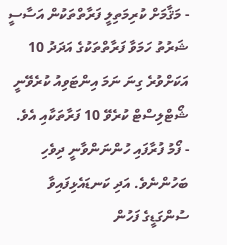- މަޤާމަށް ކުރިމަތިލީ ފަރާތްތަކުން އަސާސީ ޝަރުތު ހަމަވާ ފަރާތްތަކުގެ އަދަދު 10 އަކަށްވުރެ ގިނަ ނަމަ އިންޓަވިއު ކުރެވޭނީ ޝޯޓްލިސްޓް ކުރެވޭ 10 ފަރާތަކާއި އެވެ.
- ފޯމު ފުރާފައި ހުންނަންވާނީ ދިވެހި ބަހުންނެވެ. އަދި ކަނޑައެޅިފައިވާ ސުންގަޑީގެ ފަހުން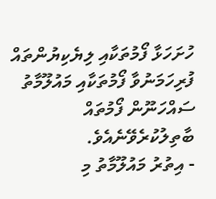ހުށަހަޅާ ފޯމުތަކާއި ލިޔެކިޔުންތައް ފުރިހަމަނުވާ ފޯމުތަކާއި މައުލޫމާތު ސައްހަނޫން ފޯމުތައް ބާތިލުކުރެވޭނެއެވެ.
- އިތުރު މައުލޫމާތު މި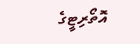އޮތޯރިޓީގެ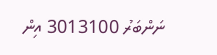ނަންބަރު 3013100 އިން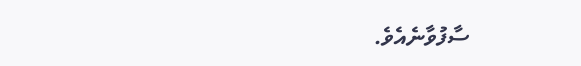ސާފުވާނެއެވެ.